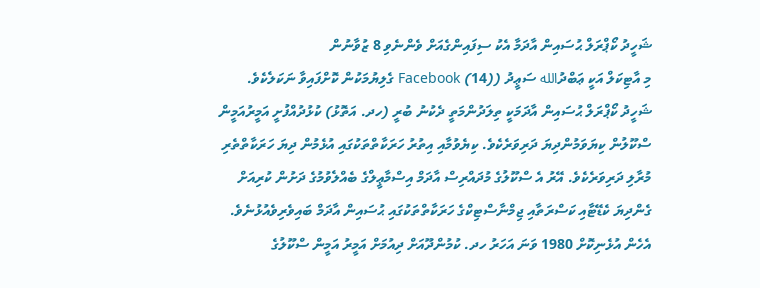ޝަހީދު ކޯޕްރަލް ޙުސައިން އާދަމާ އެކު ސިފައިންގެއަށް ވެންނެވި 8 ޒުވާނުން
މި އާޓިކަލް އަކީ ޢަބްދުالله ސަޢީދު ((14) Facebook ގެލިޔުމަކުން ކޮށްފައިވާ ނަކަލެކެވެ.
ޝަހީދު ކޯޕްރަލް ޙުސައިން އާދަމަކީ ތިލަދުންމަތީ ދެކުނު ބުރީ (ހދ. އަތޮޅު) ކުޅުދުއްފުށީ އަމީރުއަމީން ސްކޫލުން ކިޔަވަމުންދިޔަ ދަރިވަރެކެވެ. ކިޔެވުމާއި އިތުރު ހަރަކާތްތަކުގައި އުޅެމުން ދިޔަ ހަރަކާތްތެރި މުރާލި ދަރިވަރެކެވެ. އޭރު އެ ސްކޫލުގެ މުދައްރިސް އާދަމް އިސްމާޢީލްގެ ބެއްލެވުމުގެ ދަށުން ކުރިއަށް ގެންދިޔަ ކެޑޭޓާއި ކަސްރަތާއި ޖިމްނާސްޓިކްގެ ހަރަކާތްތަކުގައި ޙުސައިން އާދަމް ބައިވެރިވެއުޅުނެވެ. އެހެން އުޅެނިކޮށް 1980 ވަނަ އަހަރު ހދ. ކުމުންދޫއަށް ދިއުމަށް އަމީރު އަމީން ސްކޫލުގެ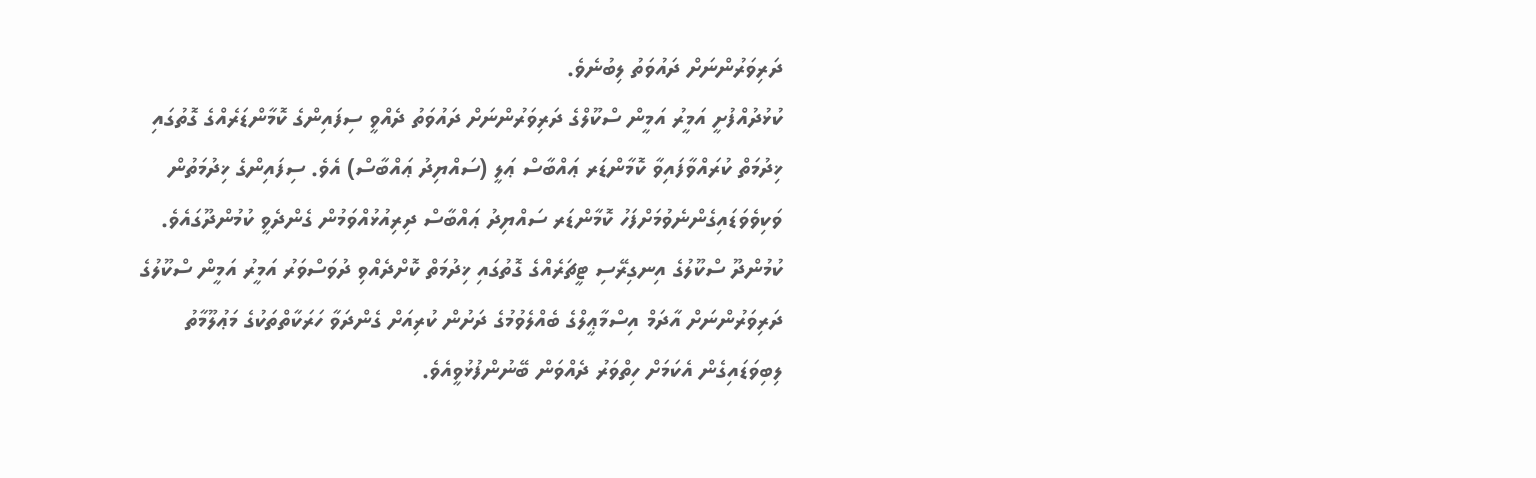ދަރިވަރުންނަށް ދައުވަތު ލިބުނެވެ.
ކުޅުދުއްފުށީ އަމީރު އަމީން ސްކޫލްގެ ދަރިވަރުންނަށް ދައުވަތު ދެއްވީ ސިފައިންގެ ކޮމާންޑަރެއްގެ ގޮތުގައި ޚިދުމަތް ކުރައްވާފައިވާ ކޮމާންޑަރ ޢައްބާސް ޢަލީ (ސައްޔިދު ޢައްބާސް) އެވެ. ސިފައިންގެ ޚިދުމަތުން ވަކިވެވަޑައިގެންނެވުމަށްފަހު ކޮމާންޑަރ ސައްޔިދު ޢައްބާސް ދިރިއުޅުއްވަމުން ގެންދެވީ ކުމުންދޫގައެވެ. ކުމުންދޫ ސްކޫލުގެ އިނގިރޭސި ޓީޗަރެއްގެ ގޮތުގައި ޚިދުމަތް ކޮށްދެއްވި ދުވަސްވަރު އަމީރު އަމީން ސްކޫލުގެ ދަރިވަރުންނަށް އާދަމް އިސްމާޢީލްގެ ބެއްލެވުމުގެ ދަށުން ކުރިއަށް ގެންދަވާ ހަރަކާތްތަކުގެ މަޢުލޫމާތު ލިބިވަޑައިގެން އެކަމަށް ހިތްވަރު ދެއްވަން ބޭނުންފުޅުވީއެވެ.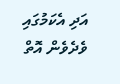އަދި އެކަމުގައި ވެދެވެން އޮތް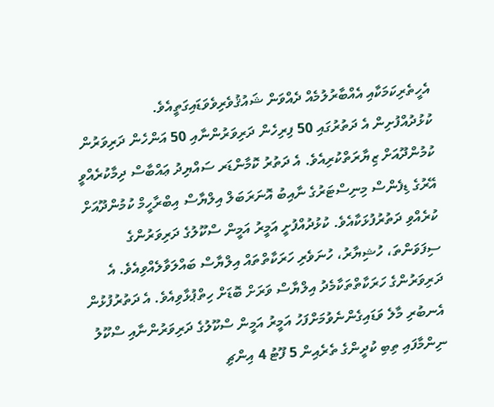އެހީތެރިކަމަކާއި އެއްބާރުލުމެއް ދެއްވަން ޝައުޤުވެރިވެވަޑައިގަތީއެވެ.
ކުޅުދުއްފުށިން އެ ދަތުރުގައި 50 ފިރިހެން ދަރިވަރުންނާއި 50 އަންހެން ދަރިވަރުން ކުމުންދޫއަށް ޒިޔާރަތްކުރިއެވެ. އެ ދަތުރު ކޮމާންޑަރ ސައްޔިދު ޢައްބާސް ދިމާކުރެއްވީ އޭރުގެ ޑިފެންސް މިނިސްޓަރުގެ ނާއިބު އޮނަރަބަލް އިލްޔާސް އިބްރާހީމް ކުމުންދޫއަށް ކުރެއްވި ދަތުރުފުޅަކާއެވެ. ކުޅުދުއްފުށީ އަމީރު އަމީން ސްކޫލުގެ ދަރިވަރުންގެ ސިފަވަންތަ، ހުޝިޔާރު، ހުނަވެރި ހަރަކާތްތައް އިލްޔާސް ބައްލަވާލެއްވިއެވެ. އެ ދަރިވަރުންގެ ހަރަކާތްތަކާމެދު އިލްޔާސް ވަރަށް ބޮޑަށް ހިތްޕުޅާވިއެވެ. އެ ދަތުރުފުޅުން އެނބުރި މާލެ ވަޑައިގެންނެވުމަށްފަހު އަމީރު އަމީން ސްކޫލުގެ ދަރިވަރުންނާއި ސްކޫލު ނިންމާފައި ތިބި ކުދީންގެ ތެރެއިން 5 ފޫޓު 4 އިންޗި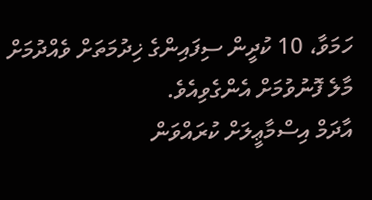ހަމަވާ، 10 ކުދީން ސިފައިންގެ ޚިދުމަތަށް ވެއްދުމަށް މާލެ ފޮނުވުމަށް އެންގެވިއެވެ.
އާދަމް އިސްމާޢީލަށް ކުރައްވަން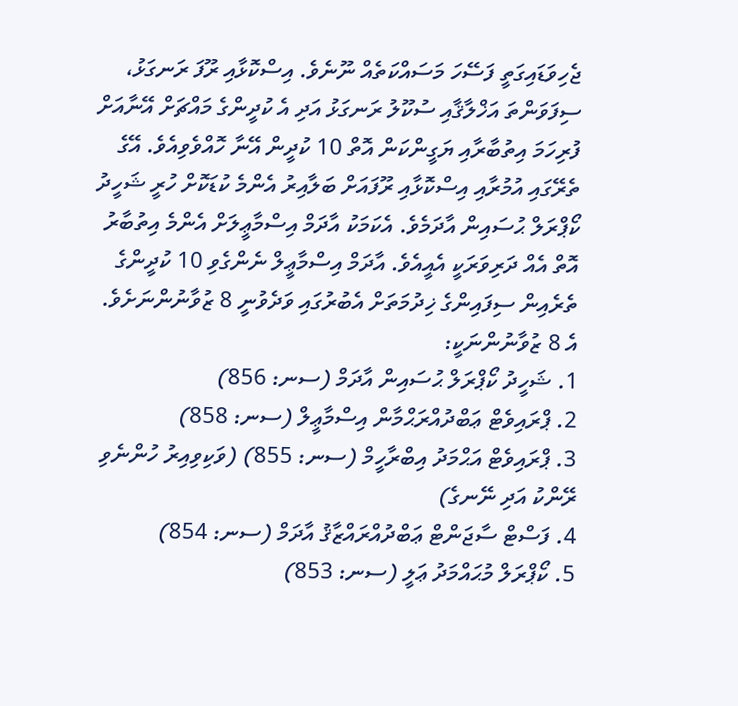ޖެހިވަޑައިގަތީ ފަސޭހަ މަސައްކަތެއް ނޫނެވެ. އިސްކޮޅާއި ރޫފަ ރަނގަޅު، ސިފަވަންތަ އަޚްލާޤާއި ސުކޫލު ރަނގަޅު އަދި އެ ކުދީންގެ މައްޗަށް އޭނާއަށް ފުރިހަމަ އިތުބާރާއި ޔަގީންކަން އޮތް 10 ކުދީން އޭނާ ހޮއްވެވިއެވެ. އޭގެ ތެރޭގައި އުމުރާއި އިސްކޮޅާއި ރޫފައަށް ބަލާއިރު އެންމެ ކުޑަކޮށް ހުރީ ޝަހީދު ކޯޕްރަލް ޙުސައިން އާދަމެވެ. އެކަމަކު އާދަމް އިސްމާޢީލަށް އެންމެ އިތުބާރު އޮތް އެއް ދަރިވަރަކީ އެއީއެވެ. އާދަމް އިސްމާޢީލް ނެންގެވި 10 ކުދީންގެ ތެރެއިން ސިފައިންގެ ޚިދުމަތަށް އެބުރުގައި ވަދެވުނީ 8 ޒުވާނުންނަށެވެ.
އެ 8 ޒުވާނުންނަކީ:
1. ޝަހީދު ކޯޕްރަލް ޙުސައިން އާދަމް (ސނ: 856)
2. ޕްރައިވެޓް ޢަބްދުއްރަޙްމާން އިސްމާޢީލް (ސނ: 858)
3. ޕްރައިވެޓް އަޙްމަދު އިބްރާހީމް (ސނ: 855) (ވަކިވިއިރު ހުންނެވި ރޭންކު އަދި ނޭނގެ)
4. ފަސްޓް ސާޖަންޓް ޢަބްދުއްރައްޒާޤު އާދަމް (ސނ: 854)
5. ކޯޕްރަލް މުޙައްމަދު ޢަލީ (ސނ: 853)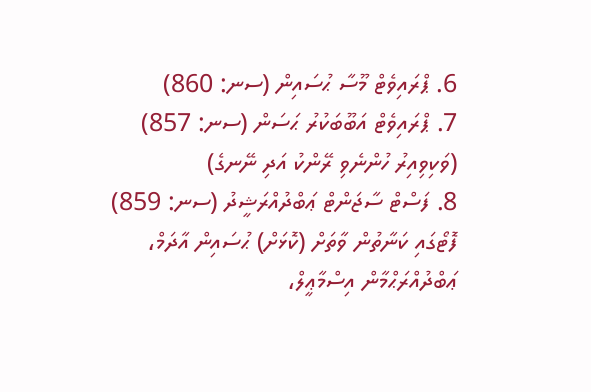6. ޕްރައިވެޓް މޫސާ ޙުސައިން (ސނ: 860)
7. ޕްރައިވެޓް އަބޫބަކުރު ޙަސަން (ސނ: 857) (ވަކިވިއިރު ހުންނެވި ރޭންކު އަދި ނޭނގެ)
8. ފަސްޓް ސާޖަންޓް ޢަބްދުއްރަޝީދު (ސނ: 859)
ފޮޓޯގައި ކަނާތުން ވާތަށް (ކޮޅަށް) ޙުސައިން އާދަމް، ޢަބްދުއްރަޙްމާން އިސްމާޢީލް،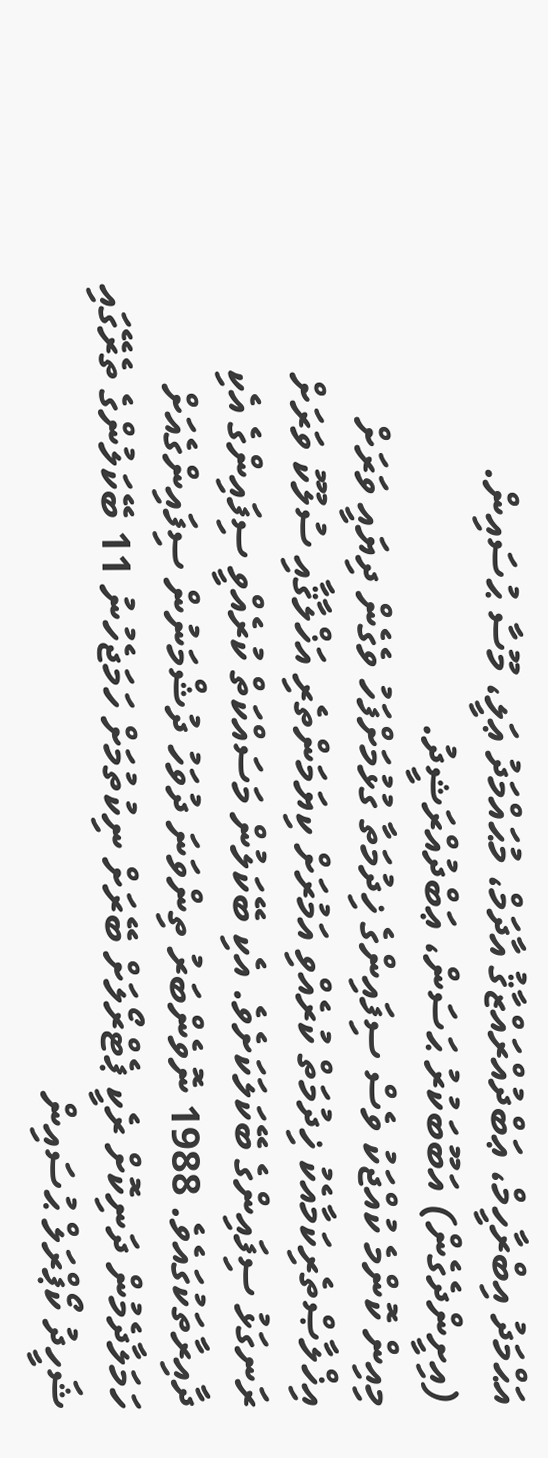އަޙްމަދު އިބްރާހީމް، ޢަބްދުއްރައްޒާޤު އާދަމް، މުޙައްމަދު ޢަލީ، މޫސާ ޙުސައިން.
(އިށީންދެގެން) އަބޫބަކުރު ޙަސަން، ޢަބްދުއްރަޝީދު.
މިއިން ކޮންމެ ކުއްޖަކު ވެސް ސިފައިންގެ ޚިދުމަތާ ގުޅުމަށްފަހު ވެގެން ދިޔައީ ވަރަށް އިޚްލާޞްތެރިކަމާއެކު ޚިދުމަތް ކުރެއްވި އަމުރަށް ކިޔަމަންތެރި އަޚްލާޤާއި ސުލޫކު ވަރަށް ރަނގަޅު ސިފައިންގެ ބޭކަލަކަށެވެ. އެކި ބޭކަލުން މަސައްކަތް ކުރެއްވީ ސިފައިންގެ އެކި ދާއިރާތަކުގައެވެ. 1988 ނޮވެންބަރު ތިންވަނަ ދުވަހު ދުޝްމަނުން ސިފައިންގެއަށް ހަމަލާދެމުން ދަނިކޮށް ރެކީ ޕެޓްރޯލަށް ބޭރަށް ނިކުތުމަށް ހަމަޖެހުނު 11 ބޭކަލުންގެ ތެރޭގައި ޝަހީދު ކޯޕްރަލް ޙުސައިން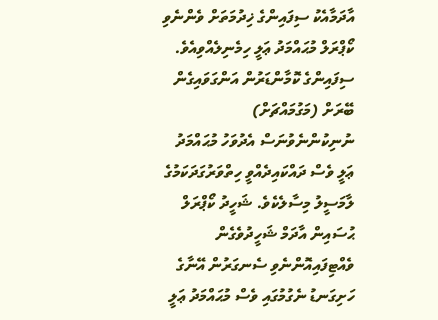އާދަމާއެކު ސިފައިންގެ ޚިދުމަތަށް ވެންނެވި ކޯޕްރަލް މުޙައްމަދު ޢަލީ ހިމެނިލެއްވިއެވެ. ސިފައިންގެ ކޮމާންޑަރުން އަންގަވައިގެން ބޭރަށް (މަގުމައްޗަށް) ނުނިކުންނެވުނަސް އެދުވަހު މުޙައްމަދު ޢަލީ ވެސް ދައްކައިދެއްވީ ހިތްވަރުގަދަކަމުގެ ލާމަސީލު މިސާލެކެވެ. ޝަހީދު ކޯޕްރަލް ޙުސައިން އާދަމް ޝަހީދުވެގެން ވެއްޓިފައިއޮންނެވި ސެނގަރުން އޭނާގެ ހަށިގަނޑު ނެގުމުގައި ވެސް މުޙައްމަދު ޢަލީ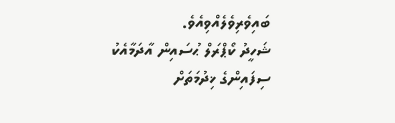ބައިވެރިވެލެއްވިއެވެ.
ޝަހީދު ކޯޕްރަލް ޙުސައިން އާދަމާއެކު ސިފައިންގެ ޚިދުމަތަށް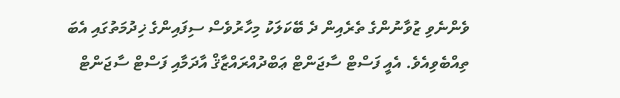ވެންނެވި ޒުވާނުންގެ ތެރެއިން ދެ ބޭކަލަކު މިހާރުވެސް ސިފައިންގެ ޚިދުމަތުގައި އެބަ ތިއްބެވިއެވެ. އެއީ ފަސްޓް ސާޖަންޓް ޢަބްދުއްރައްޒާޤް އާދަމާއި ފަސްޓް ސާޖަންޓް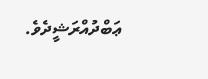ޢަބްދުއްރަޝީދެވެ.